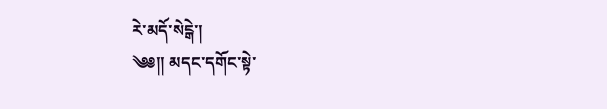རེ་མདོ་སེངྒེ་།
༄༅།། མདང་དགོང་སྟེ་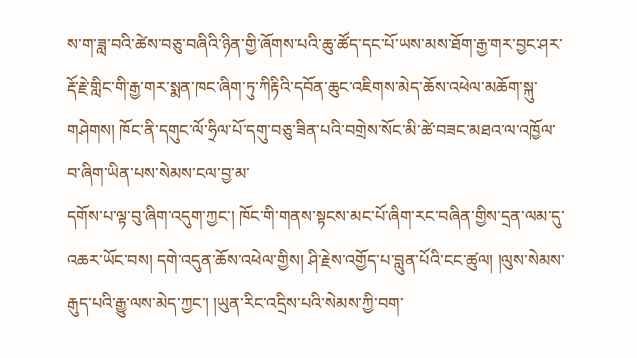ས་ག་ཟླ་བའི་ཚེས་བཅུ་བཞིའི་ཉིན་གྱི་ཞོགས་པའི་ཆུ་ཚོད་དང་པོ་ཡས་མས་ཐོག་རྒྱ་གར་བྱང་ཤར་རྡོ་རྗེ་གླིང་གི་རྒྱ་གར་སྨན་ཁང་ཞིག་ཏུ་ཀིརྟིའི་དབོན་ཆུང་འཇིགས་མེད་ཆོས་འཕེལ་མཆོག་སྐུ་གཤེགས། ཁོང་ནི་དགུང་ལོ་ཧྲིལ་པོ་དགུ་བཅུ་ཟིན་པའི་བགྲེས་སོང་མི་ཚེ་བཟང་མཐའ་ལ་འཁྱོལ་བ་ཞིག་ཡིན་པས་སེམས་ངལ་བྱ་མ་
དགོས་པ་ལྟ་བུ་ཞིག་འདུག་ཀྱང་། ཁོང་གི་གནས་སྟངས་མང་པོ་ཞིག་རང་བཞིན་གྱིས་དྲན་ལམ་དུ་འཆར་ཡོང་བས། དགེ་འདུན་ཆོས་འཕེལ་གྱིས། ཤི་རྗེས་འགྱོད་པ་བླུན་པོའི་ངང་ཚུལ། །ལུས་སེམས་རྒུད་པའི་རྒྱུ་ལས་མེད་ཀྱང་། །ཡུན་རིང་འདྲིས་པའི་སེམས་ཀྱི་བག་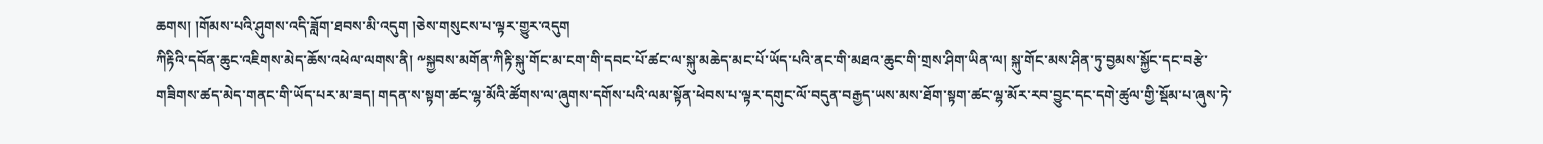ཆགས། །གོམས་པའི་ཤུགས་འདི་ཟློག་ཐབས་མི་འདུག །ཅེས་གསུངས་པ་ལྟར་གྱུར་འདུག
ཀིརྟིའི་དབོན་ཆུང་འཇིགས་མེད་ཆོས་འཕེལ་ལགས་ནི། ༸སྐྱབས་མགོན་ཀིརྟི་སྐུ་གོང་མ་ངག་གི་དབང་པོ་ཚང་ལ་སྐུ་མཆེད་མང་པོ་ཡོད་པའི་ནང་གི་མཐའ་ཆུང་གི་གྲས་ཤིག་ཡིན་ལ། སྐུ་གོང་མས་ཤིན་ཏུ་བྱམས་སྐྱོང་དང་བརྩེ་གཟིགས་ཚད་མེད་གནང་གི་ཡོད་པར་མ་ཟད། གདན་ས་སྟག་ཚང་ལྷ་མོའི་ཚོགས་ལ་ཞུགས་དགོས་པའི་ལམ་སྟོན་ཕེབས་པ་ལྟར་དགུང་ལོ་བདུན་བརྒྱད་ཡས་མས་ཐོག་སྟག་ཚང་ལྷ་མོར་རབ་བྱུང་དང་དགེ་ཚུལ་གྱི་སྡོམ་པ་ཞུས་ཏེ་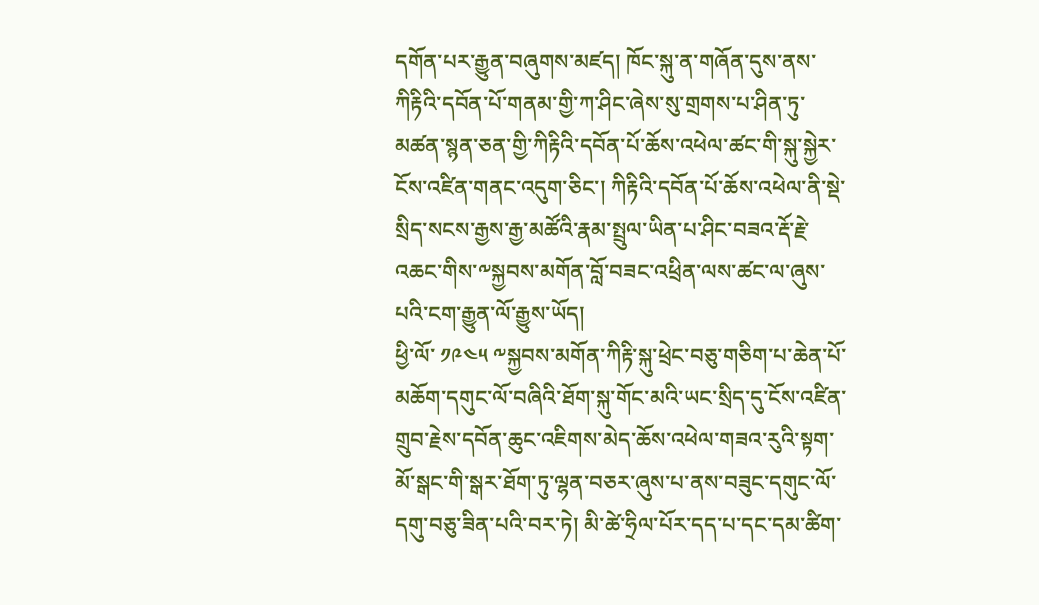དགོན་པར་རྒྱུན་བཞུགས་མཛད། ཁོང་སྐུ་ན་གཞོན་དུས་ནས་ཀིརྟིའི་དབོན་པོ་གནམ་གྱི་ཀ་ཤིང་ཞེས་སུ་གྲགས་པ་ཤིན་ཏུ་མཚན་སྙན་ཅན་གྱི་ཀིརྟིའི་དབོན་པོ་ཆོས་འཕེལ་ཚང་གི་སྐུ་སྐྱེར་ངོས་འཛིན་གནང་འདུག་ཅིང་། ཀིརྟིའི་དབོན་པོ་ཆོས་འཕེལ་ནི་སྡེ་སྲིད་སངས་རྒྱས་རྒྱ་མཚོའི་རྣམ་སྤྲུལ་ཡིན་པ་ཤིང་བཟའ་རྡོ་རྗེ་འཆང་གིས་༸སྐྱབས་མགོན་བློ་བཟང་འཕྲིན་ལས་ཚང་ལ་ཞུས་པའི་ངག་རྒྱུན་ལོ་རྒྱུས་ཡོད།
ཕྱི་ལོ་ ༡༩༤༥ ༸སྐྱབས་མགོན་ཀིརྟི་སྐུ་ཕྲེང་བཅུ་གཅིག་པ་ཆེན་པོ་མཆོག་དགུང་ལོ་བཞིའི་ཐོག་སྐུ་གོང་མའི་ཡང་སྲིད་དུ་ངོས་འཛིན་གྲུབ་རྗེས་དབོན་ཆུང་འཇིགས་མེད་ཆོས་འཕེལ་གཟའ་རུའི་སྟག་མོ་སྒང་གི་སྒར་ཐོག་ཏུ་ལྷན་བཅར་ཞུས་པ་ནས་བཟུང་དགུང་ལོ་དགུ་བཅུ་ཟིན་པའི་བར་ཏེ། མི་ཚེ་ཧྲིལ་པོར་དད་པ་དང་དམ་ཚིག་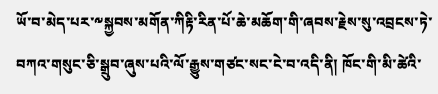ཡོ་བ་མེད་པར་༸སྐྱབས་མགོན་ཀིརྟི་རིན་པོ་ཆེ་མཆོག་གི་ཞབས་རྗེས་སུ་འབྲངས་ཏེ་བཀའ་གསུང་ཅི་སྒྲུབ་ཞུས་པའི་ལོ་རྒྱུས་གཙང་སང་ངེ་བ་འདི་ནི། ཁོང་གི་མི་ཚེའི་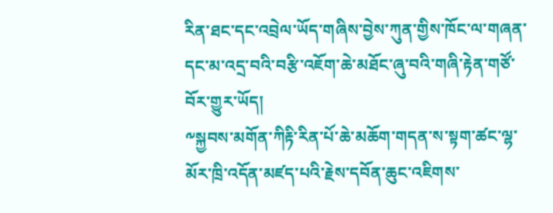རིན་ཐང་དང་འབྲེལ་ཡོད་གཞིས་བྱེས་ཀུན་གྱིས་ཁོང་ལ་གཞན་དང་མ་འདྲ་བའི་བརྩི་འཇོག་ཆེ་མཐོང་ཞུ་བའི་གཞི་རྟེན་གཙོ་བོར་གྱུར་ཡོད།
༸སྐྱབས་མགོན་ཀིརྟི་རིན་པོ་ཆེ་མཆོག་གདན་ས་སྟག་ཚང་ལྷ་མོར་ཁྲི་འདོན་མཛད་པའི་རྗེས་དབོན་ཆུང་འཇིགས་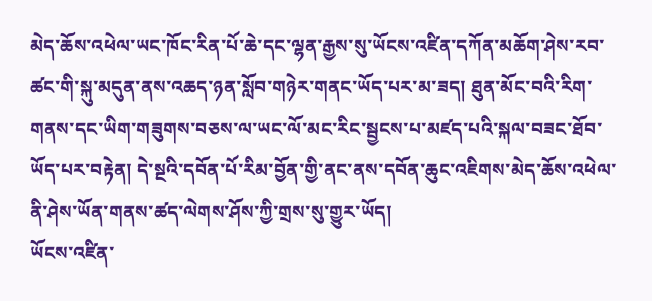མེད་ཆོས་འཕེལ་ཡང་ཁོང་རིན་པོ་ཆེ་དང་ལྷན་རྒྱས་སུ་ཡོངས་འཛིན་དཀོན་མཆོག་ཤེས་རབ་ཚང་གི་སྐུ་མདུན་ནས་འཆད་ཉན་སློབ་གཉེར་གནང་ཡོད་པར་མ་ཟད། ཐུན་མོང་བའི་རིག་གནས་དང་ཡིག་གཟུགས་བཅས་ལ་ཡང་ལོ་མང་རིང་སྦྱངས་པ་མཛད་པའི་སྐལ་བཟང་ཐོབ་ཡོད་པར་བརྟེན། དེ་སྔའི་དབོན་པོ་རིམ་བྱོན་གྱི་ནང་ནས་དབོན་ཆུང་འཇིགས་མེད་ཆོས་འཕེལ་ནི་ཤེས་ཡོན་གནས་ཚད་ལེགས་ཤོས་ཀྱི་གྲས་སུ་གྱུར་ཡོད།
ཡོངས་འཛིན་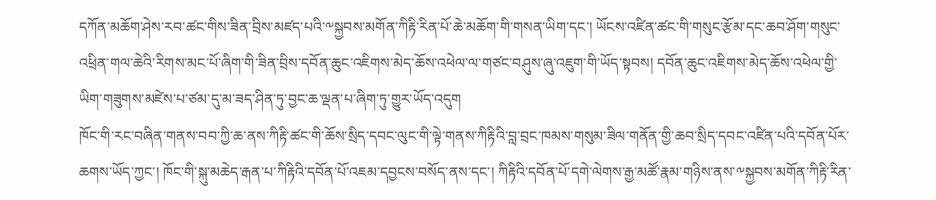དཀོན་མཆོག་ཤེས་རབ་ཚང་གིས་ཟིན་བྲིས་མཛད་པའི་༸སྐྱབས་མགོན་ཀིརྟི་རིན་པོ་ཆེ་མཆོག་གི་གསན་ཡིག་དང་། ཡོངས་འཛིན་ཚང་གི་གསུང་རྩོམ་དང་ཆབ་ཤོག་གསུང་འཕྲིན་གལ་ཆེའི་རིགས་མང་པོ་ཞིག་གི་ཟིན་བྲིས་དབོན་ཆུང་འཇིགས་མེད་ཆོས་འཕེལ་ལ་གཙང་བཤུས་ཞུ་འཇུག་གི་ཡོད་སྟབས། དབོན་ཆུང་འཇིགས་མེད་ཆོས་འཕེལ་གྱི་ཡིག་གཟུགས་མཛེས་པ་ཙམ་དུ་མ་ཟད་ཤིན་ཏུ་བྱང་ཆ་ལྡན་པ་ཞིག་ཏུ་གྱུར་ཡོད་འདུག
ཁོང་གི་རང་བཞིན་གནས་བབ་ཀྱི་ཆ་ནས་ཀིརྟི་ཚང་གི་ཆོས་སྲིད་དབང་ལུང་གི་ལྟེ་གནས་ཀིརྟིའི་བླ་བྲང་ཁམས་གསུམ་ཟིལ་གནོན་གྱི་ཆབ་སྲིད་དབང་འཛིན་པའི་དབོན་པོར་ཆགས་ཡོད་ཀྱང་། ཁོང་གི་སྐུ་མཆེད་རྒན་པ་ཀིརྟིའི་དབོན་པོ་འཇམ་དབྱངས་བསོད་ནས་དང་། ཀིརྟིའི་དབོན་པོ་དགེ་ལེགས་རྒྱ་མཚོ་རྣམ་གཉིས་ནས་༸སྐྱབས་མགོན་ཀིརྟི་རིན་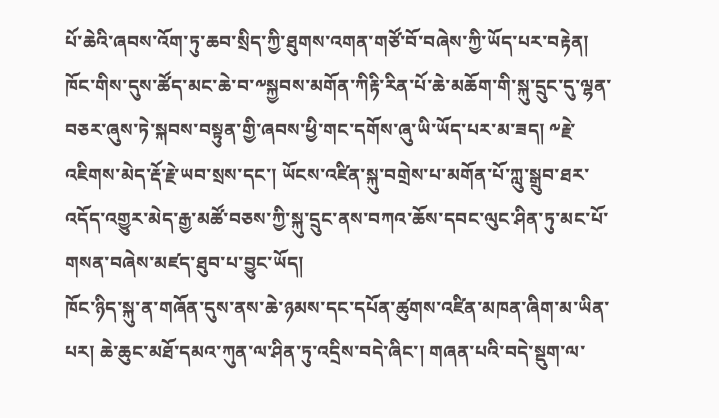པོ་ཆེའི་ཞབས་འོག་ཏུ་ཆབ་སྲིད་ཀྱི་ཐུགས་འགན་གཙོ་བོ་བཞེས་ཀྱི་ཡོད་པར་བརྟེན། ཁོང་གིས་དུས་ཚོད་མང་ཆེ་བ་༸སྐྱབས་མགོན་ཀིརྟི་རིན་པོ་ཆེ་མཆོག་གི་སྐུ་དྲུང་དུ་ལྷན་བཅར་ཞུས་ཏེ་སྐབས་བསྟུན་གྱི་ཞབས་ཕྱི་གང་དགོས་ཞུ་ཡི་ཡོད་པར་མ་ཟད། ༸རྗེ་འཇིགས་མེད་རྡོ་རྗེ་ཡབ་སྲས་དང་། ཡོངས་འཛིན་སྐུ་བགྲེས་པ་མགོན་པོ་ཀླུ་སྒྲུབ་ཐར་འདོད་འགྱུར་མེད་རྒྱ་མཚོ་བཅས་ཀྱི་སྐུ་དྲུང་ནས་བཀའ་ཆོས་དབང་ལུང་ཤིན་ཏུ་མང་པོ་གསན་བཞེས་མཛད་ཐུབ་པ་བྱུང་ཡོད།
ཁོང་ཉིད་སྐུ་ན་གཞོན་དུས་ནས་ཆེ་ཉམས་དང་དཔོན་ཚུགས་འཛིན་མཁན་ཞིག་མ་ཡིན་པར། ཆེ་ཆུང་མཐོ་དམའ་ཀུན་ལ་ཤིན་ཏུ་འདྲིས་བདེ་ཞིང་། གཞན་པའི་བདེ་སྡུག་ལ་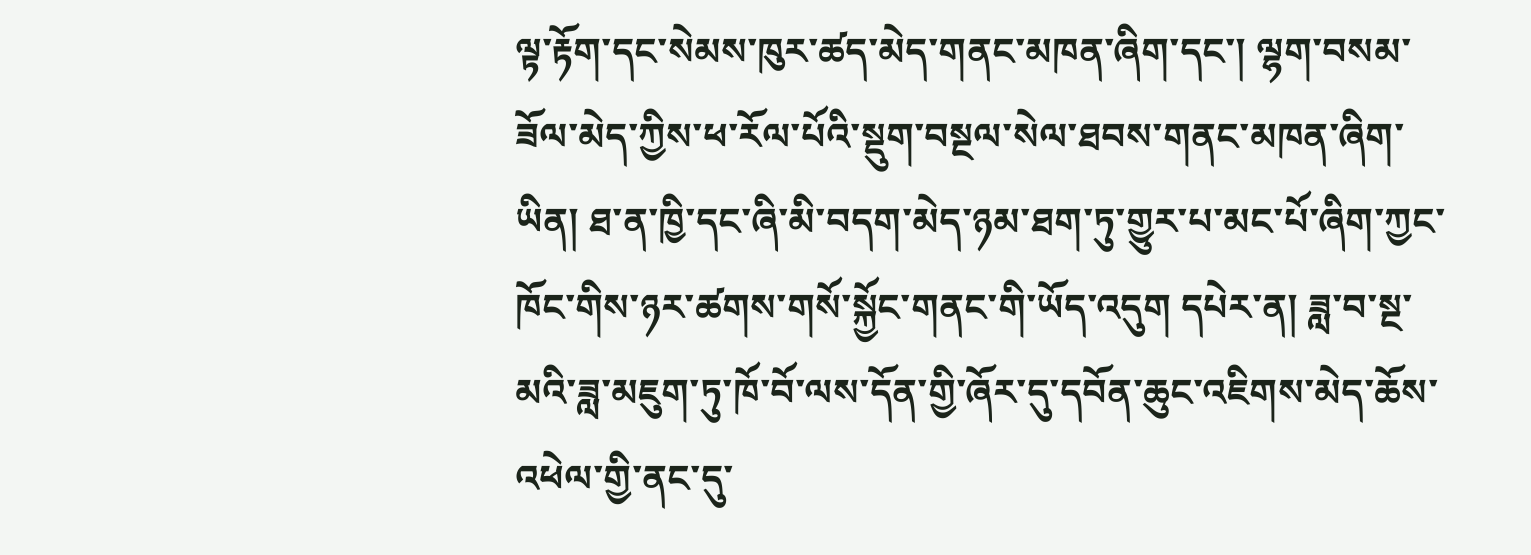ལྟ་རྟོག་དང་སེམས་ཁུར་ཚད་མེད་གནང་མཁན་ཞིག་དང་། ལྷག་བསམ་ཟོལ་མེད་ཀྱིས་ཕ་རོལ་པོའི་སྡུག་བསྔལ་སེལ་ཐབས་གནང་མཁན་ཞིག་ཡིན། ཐ་ན་ཁྱི་དང་ཞི་མི་བདག་མེད་ཉམ་ཐག་ཏུ་གྱུར་པ་མང་པོ་ཞིག་ཀྱང་ཁོང་གིས་ཉར་ཚགས་གསོ་སྐྱོང་གནང་གི་ཡོད་འདུག དཔེར་ན། ཟླ་བ་སྔ་མའི་ཟླ་མཇུག་ཏུ་ཁོ་བོ་ལས་དོན་གྱི་ཞོར་དུ་དབོན་ཆུང་འཇིགས་མེད་ཆོས་འཕེལ་གྱི་ནང་དུ་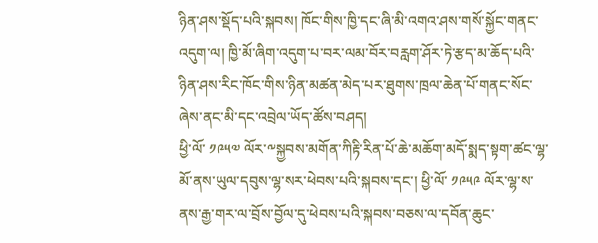ཉིན་ཤས་སྡོད་པའི་སྐབས། ཁོང་གིས་ཁྱི་དང་ཞི་མི་འགའ་ཤས་གསོ་སྐྱོང་གནང་འདུག་ལ། ཁྱི་མོ་ཞིག་འདུག་པ་བར་ལམ་བོར་བརླག་ཤོར་ཏེ་རྩད་མ་ཆོད་པའི་ཉིན་ཤས་རིང་ཁོང་གིས་ཉིན་མཚན་མེད་པར་ཐུགས་ཁྲལ་ཆེན་པོ་གནང་སོང་ཞེས་ནང་མི་དང་འབྲེལ་ཡོད་ཚོས་བཤད།
ཕྱི་ལོ་ ༡༩༥༧ ལོར་༸སྐྱབས་མགོན་ཀིརྟི་རིན་པོ་ཆེ་མཆོག་མདོ་སྨད་སྟག་ཚང་ལྷ་མོ་ནས་ཡུལ་དབུས་ལྷ་སར་ཕེབས་པའི་སྐབས་དང་། ཕྱི་ལོ་ ༡༩༥༩ ལོར་ལྷ་ས་ནས་རྒྱ་གར་ལ་བྲོས་བྱོལ་དུ་ཕེབས་པའི་སྐབས་བཅས་ལ་དབོན་ཆུང་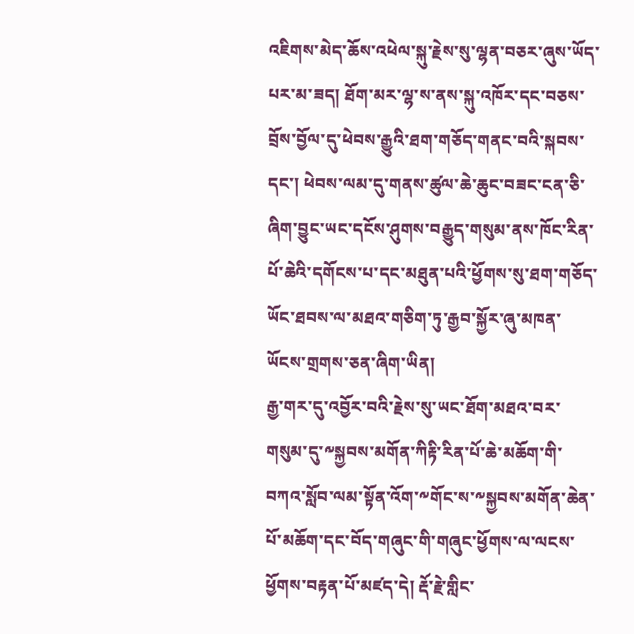འཇིགས་མེད་ཆོས་འཕེལ་སྐུ་རྗེས་སུ་ལྷན་བཅར་ཞུས་ཡོད་པར་མ་ཟད། ཐོག་མར་ལྷ་ས་ནས་སྐུ་འཁོར་དང་བཅས་བྲོས་བྱོལ་དུ་ཕེབས་རྒྱུའི་ཐག་གཅོད་གནང་བའི་སྐབས་དང་། ཕེབས་ལམ་དུ་གནས་ཚུལ་ཆེ་ཆུང་བཟང་ངན་ཅི་ཞིག་བྱུང་ཡང་དངོས་ཤུགས་བརྒྱུད་གསུམ་ནས་ཁོང་རིན་པོ་ཆེའི་དགོངས་པ་དང་མཐུན་པའི་ཕྱོགས་སུ་ཐག་གཅོད་ཡོང་ཐབས་ལ་མཐའ་གཅིག་ཏུ་རྒྱབ་སྐྱོར་ཞུ་མཁན་ཡོངས་གྲགས་ཅན་ཞིག་ཡིན།
རྒྱ་གར་དུ་འབྱོར་བའི་རྗེས་སུ་ཡང་ཐོག་མཐའ་བར་གསུམ་དུ་༸སྐྱབས་མགོན་ཀིརྟི་རིན་པོ་ཆེ་མཆོག་གི་བཀའ་སློབ་ལམ་སྟོན་འོག་༸གོང་ས་༸སྐྱབས་མགོན་ཆེན་པོ་མཆོག་དང་བོད་གཞུང་གི་གཞུང་ཕྱོགས་ལ་ལངས་ཕྱོགས་བརྟན་པོ་མཛད་དེ། རྡོ་རྗེ་གླིང་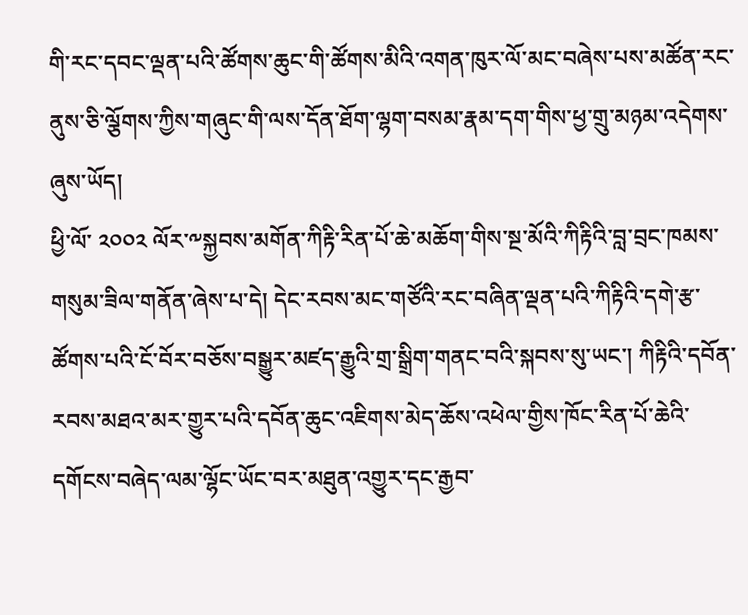གི་རང་དབང་ལྡན་པའི་ཚོགས་ཆུང་གི་ཚོགས་མིའི་འགན་ཁུར་ལོ་མང་བཞེས་པས་མཚོན་རང་ནུས་ཅི་ལྕོགས་ཀྱིས་གཞུང་གི་ལས་དོན་ཐོག་ལྷག་བསམ་རྣམ་དག་གིས་ཕྱ་གྲུ་མཉམ་འདེགས་ཞུས་ཡོད།
ཕྱི་ལོ་ ༢༠༠༢ ལོར་༸སྐྱབས་མགོན་ཀིརྟི་རིན་པོ་ཆེ་མཆོག་གིས་སྔ་མོའི་ཀིརྟིའི་བླ་བྲང་ཁམས་གསུམ་ཟིལ་གནོན་ཞེས་པ་དེ། དེང་རབས་མང་གཙོའི་རང་བཞིན་ལྡན་པའི་ཀིརྟིའི་དགེ་རྩ་ཚོགས་པའི་ངོ་བོར་བཅོས་བསྒྱུར་མཛད་རྒྱུའི་གྲ་སྒྲིག་གནང་བའི་སྐབས་སུ་ཡང་། ཀིརྟིའི་དབོན་རབས་མཐའ་མར་གྱུར་པའི་དབོན་ཆུང་འཇིགས་མེད་ཆོས་འཕེལ་གྱིས་ཁོང་རིན་པོ་ཆེའི་དགོངས་བཞེད་ལམ་ལྷོང་ཡོང་བར་མཐུན་འགྱུར་དང་རྒྱབ་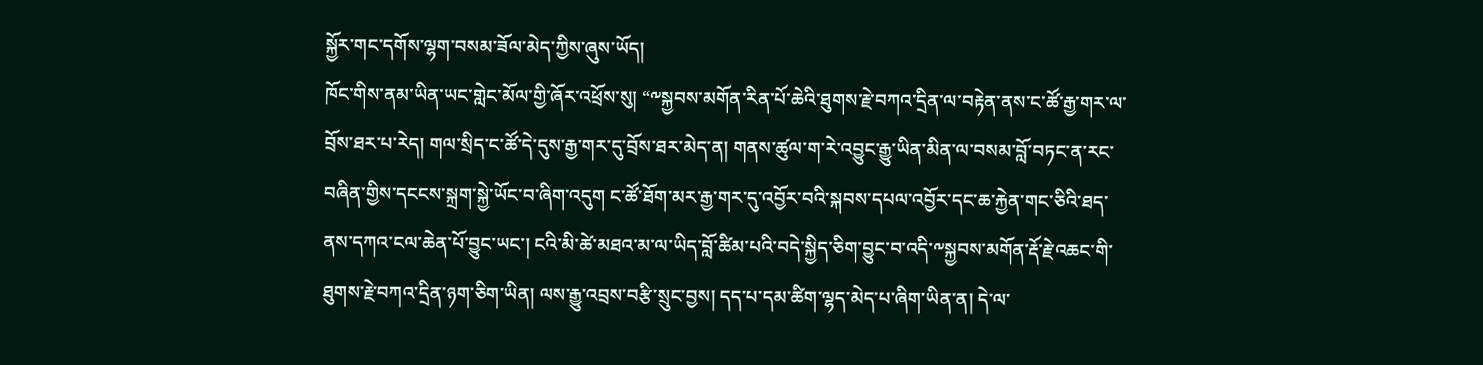སྐྱོར་གང་དགོས་ལྷག་བསམ་ཟོལ་མེད་ཀྱིས་ཞུས་ཡོད།
ཁོང་གིས་ནམ་ཡིན་ཡང་གླེང་མོལ་གྱི་ཞོར་འཕྲོས་སུ། “༸སྐྱབས་མགོན་རིན་པོ་ཆེའི་ཐུགས་རྗེ་བཀའ་དྲིན་ལ་བརྟེན་ནས་ང་ཚོ་རྒྱ་གར་ལ་བྲོས་ཐར་པ་རེད། གལ་སྲིད་ང་ཚོ་དེ་དུས་རྒྱ་གར་དུ་བྲོས་ཐར་མེད་ན། གནས་ཚུལ་ག་རེ་འབྱུང་རྒྱུ་ཡིན་མིན་ལ་བསམ་བློ་བཏང་ན་རང་བཞིན་གྱིས་དངངས་སྐྲག་སྐྱེ་ཡོང་བ་ཞིག་འདུག ང་ཚོ་ཐོག་མར་རྒྱ་གར་དུ་འབྱོར་བའི་སྐབས་དཔལ་འབྱོར་དང་ཆ་རྐྱེན་གང་ཅིའི་ཐད་ནས་དཀའ་ངལ་ཆེན་པོ་བྱུང་ཡང་། ངའི་མི་ཚེ་མཐའ་མ་ལ་ཡིད་བློ་ཚིམ་པའི་བདེ་སྐྱིད་ཅིག་བྱུང་བ་འདི་༸སྐྱབས་མགོན་རྡོ་རྗེ་འཆང་གི་ཐུགས་རྗེ་བཀའ་དྲིན་ཉག་ཅིག་ཡིན། ལས་རྒྱུ་འབྲས་བརྩི་སྲུང་བྱས། དད་པ་དམ་ཚིག་ལྷད་མེད་པ་ཞིག་ཡིན་ན། དེ་ལ་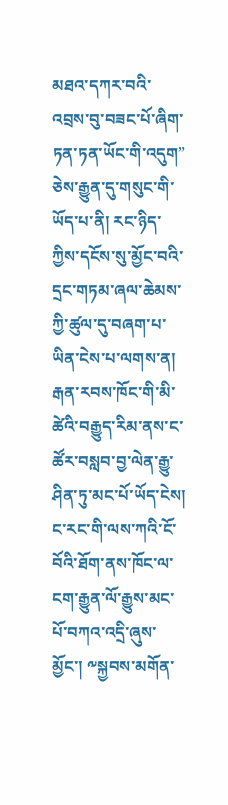མཐའ་དཀར་བའི་འབྲས་བུ་བཟང་པོ་ཞིག་ཏན་ཏན་ཡོང་གི་འདུག” ཅེས་རྒྱུན་དུ་གསུང་གི་ཡོད་པ་ནི། རང་ཉིད་ཀྱིས་དངོས་སུ་མྱོང་བའི་དྲང་གཏམ་ཞལ་ཆེམས་ཀྱི་ཚུལ་དུ་བཞག་པ་ཡིན་ངེས་པ་ལགས་ན། རྒན་རབས་ཁོང་གི་མི་ཚེའི་བརྒྱུད་རིམ་ནས་ང་ཚོར་བསླབ་བྱ་ལེན་རྒྱུ་ཤིན་ཏུ་མང་པོ་ཡོད་ངེས།
ང་རང་གི་ལས་ཀའི་ངོ་བོའི་ཐོག་ནས་ཁོང་ལ་ངག་རྒྱུན་ལོ་རྒྱུས་མང་པོ་བཀའ་འདྲི་ཞུས་མྱོང་། ༸སྐྱབས་མགོན་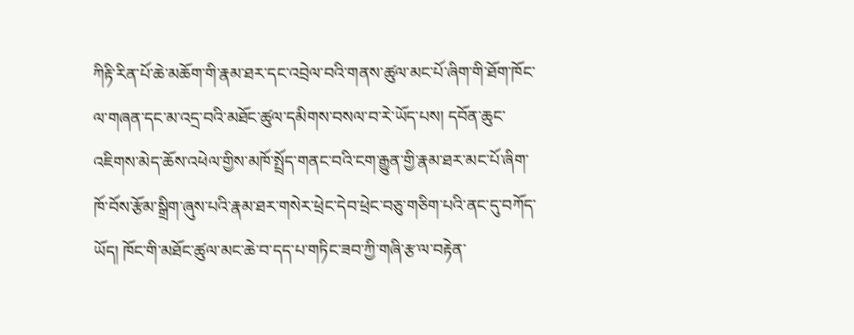ཀིརྟི་རིན་པོ་ཆེ་མཆོག་གི་རྣམ་ཐར་དང་འབྲེལ་བའི་གནས་ཚུལ་མང་པོ་ཞིག་གི་ཐོག་ཁོང་ལ་གཞན་དང་མ་འདྲ་བའི་མཐོང་ཚུལ་དམིགས་བསལ་བ་རེ་ཡོད་པས། དབོན་ཆུང་འཇིགས་མེད་ཆོས་འཕེལ་གྱིས་མཁོ་སྤྲོད་གནང་བའི་ངག་རྒྱུན་གྱི་རྣམ་ཐར་མང་པོ་ཞིག་ཁོ་བོས་རྩོམ་སྒྲིག་ཞུས་པའི་རྣམ་ཐར་གསེར་ཕྲེང་དེབ་ཕྲེང་བཅུ་གཅིག་པའི་ནང་དུ་བཀོད་ཡོད། ཁོང་གི་མཐོང་ཚུལ་མང་ཆེ་བ་དད་པ་གཏིང་ཟབ་ཀྱི་གཞི་རྩ་ལ་བརྟེན་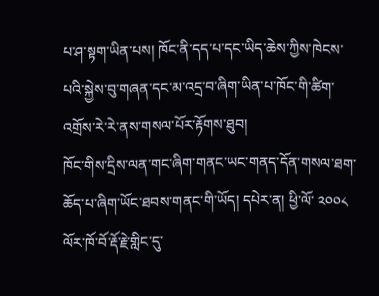པ་ཤ་སྟག་ཡིན་པས། ཁོང་ནི་དད་པ་དང་ཡིད་ཆེས་ཀྱིས་ཁེངས་པའི་སྐྱེས་བུ་གཞན་དང་མ་འདྲ་བ་ཞིག་ཡིན་པ་ཁོང་གི་ཚིག་འགྲོས་རེ་རེ་ནས་གསལ་པོར་རྟོགས་ཐུབ།
ཁོང་གིས་དྲིས་ལན་གང་ཞིག་གནང་ཡང་གནད་དོན་གསལ་ཐག་ཆོད་པ་ཞིག་ཡོང་ཐབས་གནང་གི་ཡོད། དཔེར་ན། ཕྱི་ལོ་ ༢༠༠༨ ལོར་ཁོ་བོ་རྡོ་རྗེ་གླིང་དུ་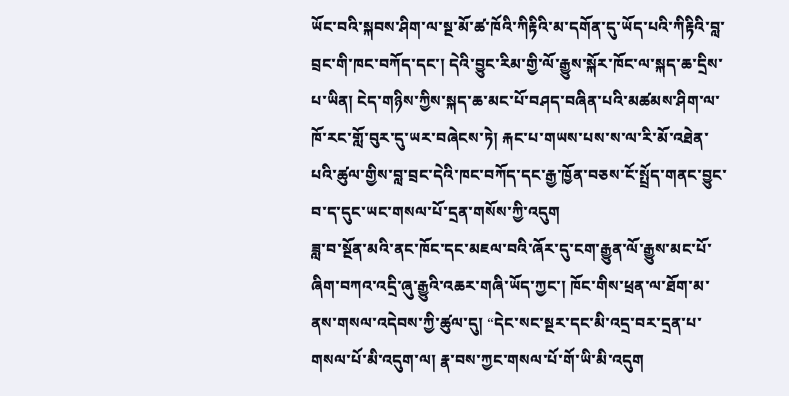ཡོང་བའི་སྐབས་ཤིག་ལ་སྔ་མོ་ཚ་ཁོའི་ཀིརྟིའི་མ་དགོན་དུ་ཡོད་པའི་ཀིརྟིའི་བླ་བྲང་གི་ཁང་བཀོད་དང་། དེའི་བྱུང་རིམ་གྱི་ལོ་རྒྱུས་སྐོར་ཁོང་ལ་སྐད་ཆ་དྲིས་པ་ཡིན། ངེད་གཉིས་ཀྱིས་སྐད་ཆ་མང་པོ་བཤད་བཞིན་པའི་མཚམས་ཤིག་ལ་ཁོ་རང་གློ་བུར་དུ་ཡར་བཞེངས་ཏེ། རྐང་པ་གཡས་པས་ས་ལ་རི་མོ་འཐེན་པའི་ཚུལ་གྱིས་བླ་བྲང་དེའི་ཁང་བཀོད་དང་རྒྱ་ཁྱོན་བཅས་ངོ་སྤྲོད་གནང་བྱུང་བ་ད་དུང་ཡང་གསལ་པོ་དྲན་གསོས་ཀྱི་འདུག
ཟླ་བ་སྔོན་མའི་ནང་ཁོང་དང་མཇལ་བའི་ཞོར་དུ་ངག་རྒྱུན་ལོ་རྒྱུས་མང་པོ་ཞིག་བཀའ་འདྲི་ཞུ་རྒྱུའི་འཆར་གཞི་ཡོད་ཀྱང་། ཁོང་གིས་ཕྲན་ལ་ཐོག་མ་ནས་གསལ་འདེབས་ཀྱི་ཚུལ་དུ། “དེང་སང་སྔར་དང་མི་འདྲ་བར་དྲན་པ་གསལ་པོ་མི་འདུག་ལ། རྣ་བས་ཀྱང་གསལ་པོ་གོ་ཡི་མི་འདུག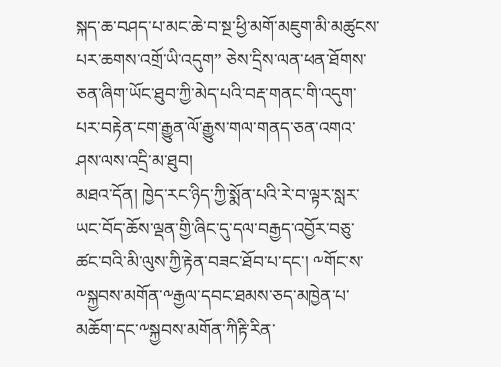སྐད་ཆ་བཤད་པ་མང་ཆེ་བ་སྔ་ཕྱི་མགོ་མཇུག་མི་མཚུངས་པར་ཆགས་འགྲོ་ཡི་འདུག” ཅེས་དྲིས་ལན་ཕན་ཐོགས་ཅན་ཞིག་ཡོང་ཐུབ་ཀྱི་མེད་པའི་བརྡ་གནང་གི་འདུག་པར་བརྟེན་ངག་རྒྱུན་ལོ་རྒྱུས་གལ་གནད་ཅན་འགའ་ཤས་ལས་འདྲི་མ་ཐུབ།
མཐའ་དོན། ཁྱེད་རང་ཉིད་ཀྱི་སྨོན་པའི་རེ་བ་ལྟར་སླར་ཡང་བོད་ཆོས་ལྡན་གྱི་ཞིང་དུ་དལ་བརྒྱད་འབྱོར་བཅུ་ཚང་བའི་མི་ལུས་ཀྱི་རྟེན་བཟང་ཐོབ་པ་དང་། ༸གོང་ས་༸སྐྱབས་མགོན་༸རྒྱལ་དབང་ཐམས་ཅད་མཁྱེན་པ་མཆོག་དང་༸སྐྱབས་མགོན་ཀིརྟི་རིན་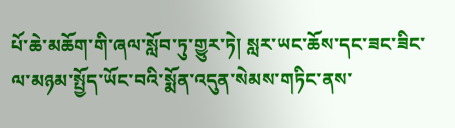པོ་ཆེ་མཆོག་གི་ཞལ་སློབ་ཏུ་གྱུར་ཏེ། སླར་ཡང་ཆོས་དང་ཟང་ཟིང་ལ་མཉམ་སྤྱོད་ཡོང་བའི་སྨོན་འདུན་སེམས་གཏིང་ནས་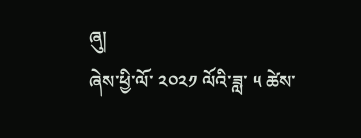ཞུ།
ཞེས་ཕྱི་ལོ་ ༢༠༢༡ ལོའི་ཟླ་ ༥ ཚེས་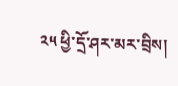༢༥ ཕྱི་དྲོ་ཤར་མར་བྲིས།